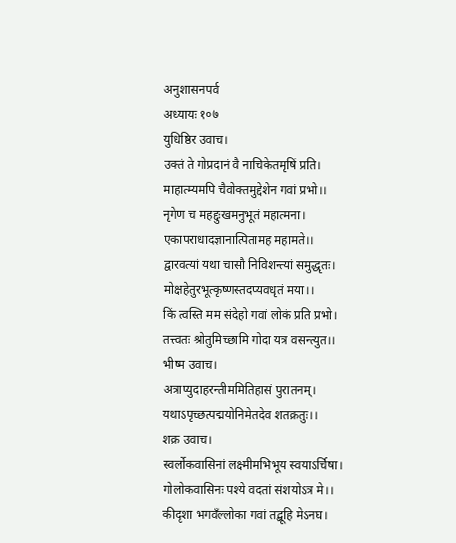अनुशासनपर्व
अध्यायः १०७
युधिष्ठिर उवाच।
उक्तं ते गोप्रदानं वै नाचिकेतमृषिं प्रति।
माहात्म्यमपि चैवोक्तमुद्देशेन गवां प्रभो।।
नृगेण च महद्दुःखमनुभूतं महात्मना।
एकापराधादज्ञानात्पितामह महामते।।
द्वारवत्यां यथा चासौ निविशन्त्यां समुद्धृतः।
मोक्षहेतुरभूत्कृष्णस्तदप्यवधृतं मया।।
किं त्वस्ति मम संदेहो गवां लोकं प्रति प्रभो।
तत्त्वतः श्रोतुमिच्छामि गोदा यत्र वसन्त्युत।।
भीष्म उवाच।
अत्राप्युदाहरन्तीममितिहासं पुरातनम्।
यथाऽपृच्छत्पद्मयोनिमेतदेव शतक्रतुः।।
शक्र उवाच।
स्वर्लोकवासिनां लक्ष्मीमभिभूय स्वयाऽर्चिषा।
गोलोकवासिनः पश्ये वदतां संशयोऽत्र मे।।
कीदृशा भगवँल्लोका गवां तद्बूहि मेऽनघ।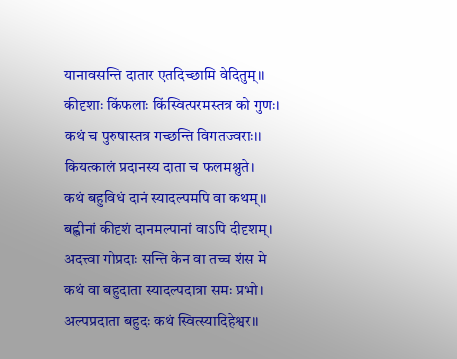यानावसन्ति दातार एतदिच्छामि वेदितुम्।।
कीदृशाः किंफलाः किंस्वित्परमस्तत्र को गुणः।
कथं च पुरुषास्तत्र गच्छन्ति विगतज्वराः।।
कियत्कालं प्रदानस्य दाता च फलमश्नुते।
कथं बहुविधं दानं स्यादल्पमपि वा कथम्।।
बह्वीनां कीदृशं दानमल्पानां वाऽपि दीदृशम्।
अदत्त्वा गोप्रदाः सन्ति केन वा तच्च शंस मे
कथं वा बहुदाता स्यादल्पदात्रा समः प्रभो।
अल्पप्रदाता बहुदः कथं स्वित्स्यादिहेश्वर।।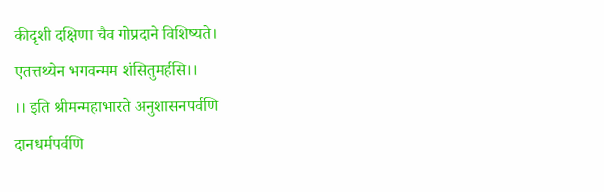कीदृशी दक्षिणा चैव गोप्रदाने विशिष्यते।
एतत्तथ्येन भगवन्मम शंसितुमर्हसि।।
।। इति श्रीमन्महाभारते अनुशासनपर्वणि
दानधर्मपर्वणि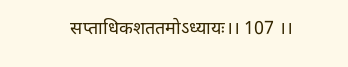सप्ताधिकशततमोऽध्यायः।। 107 ।।